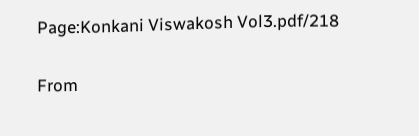Page:Konkani Viswakosh Vol3.pdf/218

From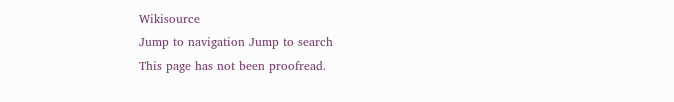Wikisource
Jump to navigation Jump to search
This page has not been proofread.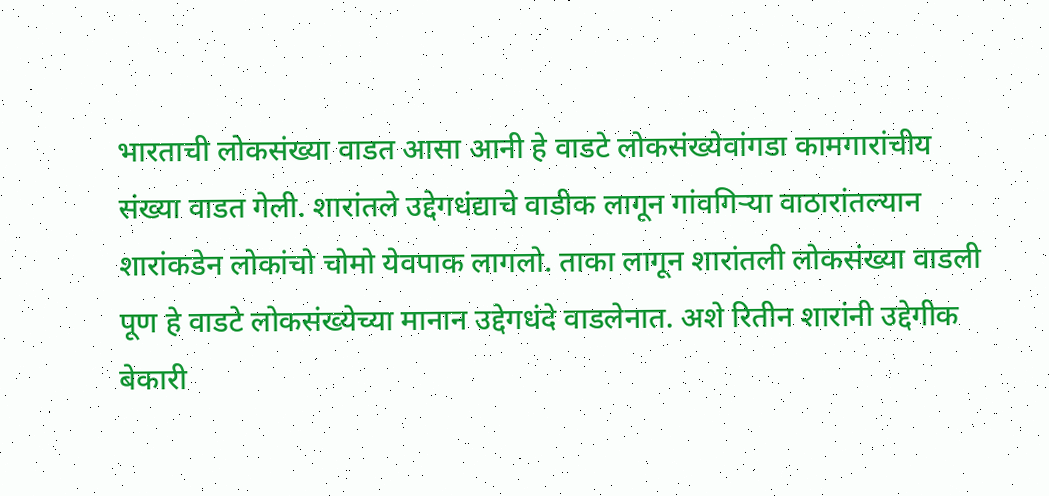भारताची लोकसंख्या वाडत आसा आनी हे वाडटे लोकसंख्येवांगडा कामगारांचीय संख्या वाडत गेली. शारांतले उद्देगधंद्याचे वाडीक लागून गांवगिर्‍या वाठारांतल्यान शारांकडेन लोकांचो चोमो येवपाक लागलो. ताका लागून शारांतली लोकसंख्या वाडली पूण हे वाडटे लोकसंख्येच्या मानान उद्देगधंदे वाडलेनात. अशे रितीन शारांनी उद्देगीक बेकारी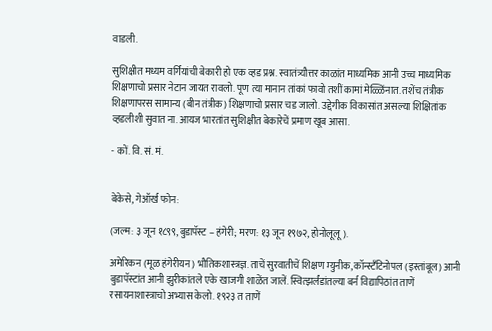वाडली.

सुशिक्षीत मध्यम वर्गियांची बेकारी हो एक व्हड प्रश्न. स्वातंत्र्यौत्तर काळांत माध्यमिक आनी उच्च माध्यमिक शिक्षणाचो प्रसार नेटान जायत रावलो. पूण त्या मानान तांकां फावो तशीं कामां मेळ्ळिंनात. तशेंच तंत्रीक शिक्षणापरस सामान्य (बीन तंत्रीक) शिक्षणाचो प्रसार चड जालो. उद्देगीक विकासांत असल्या शिक्षितांक व्हडलीशी सुवात ना. आयज भारतांत सुशिक्षीत बेकारेचें प्रमाण खूब आसा.

- कों. वि. सं. मं.


बेकेसे, गेऑर्ख फोन:

(जल्म: ३ जून १८९९, बुडापॅस्ट – हंगेरी; मरण: १३ जून १९७२, होनोलूलू).

अमेरिकन (मूळ हंगेरीयन) भौतिकशास्त्रज्ञ. ताचें सुरवातीचें शिक्षण म्युनीक, कॉन्स्टँटिनोपल (इस्तांबूल) आनी बुडापॅस्टांत आनी झुरीकांतले एके खाजगी शाळेंत जालें. स्वित्झर्लंडांतल्या बर्न विद्यापिठांत ताणें रसायनाशास्त्राचो अभ्यास केलो. १९२३ त ताणें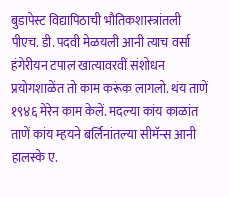बुडापेस्ट विद्यापिठाची भौतिकशास्त्रांतली पीएच. डी. पदवी मेळयली आनी त्याच वर्सा हंगेरीयन टपाल खात्यावरवीं संशोधन प्रयोगशाळेंत तो काम करूंक लागलो. थंय ताणें १९४६ मेरेन काम केलें. मदल्या कांय काळांत ताणें कांय म्हयने बर्लिनांतल्या सीमॅन्स आनी हालस्के ए.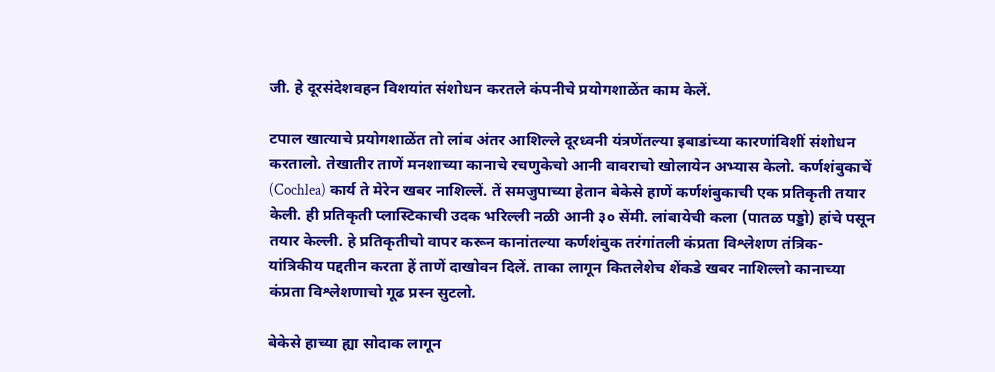जी. हे दूरसंदेशवहन विशयांत संशोधन करतले कंपनीचे प्रयोगशाळेंत काम केलें.

टपाल खात्याचे प्रयोगशाळेंत तो लांब अंतर आशिल्ले दूरध्वनी यंत्रणेंतल्या इबाडांच्या कारणांविशीं संशोधन करतालो. तेखातीर ताणें मनशाच्या कानाचे रचणुकेचो आनी वावराचो खोलायेन अभ्यास केलो. कर्णशंबुकाचें (Cochlea) कार्य ते मेरेन खबर नाशिल्लें. तें समजुपाच्या हेतान बेकेसे हाणें कर्णशंबुकाची एक प्रतिकृती तयार केली. ही प्रतिकृती प्लास्टिकाची उदक भरिल्ली नळी आनी ३० सेंमी. लांबायेची कला (पातळ पड्डो) हांचे पसून तयार केल्ली. हे प्रतिकृतीचो वापर करून कानांतल्या कर्णशंबुक तरंगांतली कंप्रता विश्लेशण तंत्रिक-यांत्रिकीय पद्दतीन करता हें ताणें दाखोवन दिलें. ताका लागून कितलेशेच शेंकडे खबर नाशिल्लो कानाच्या कंप्रता विश्लेशणाचो गूढ प्रस्न सुटलो.

बेकेसे हाच्या ह्या सोदाक लागून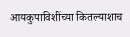आयकुपाविशींच्या कितल्याशाच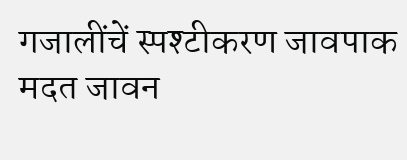गजालींचें स्पश्टीकरण जावपाक मदत जावन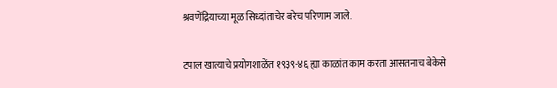श्रवणेंद्रियाच्या मूळ सिध्दांताचेर बरेच परिणाम जाले.

टपाल खात्याचे प्रयोगशाळेंत १९३९-४६ ह्या काळांत काम करता आसतनाच बेकेसे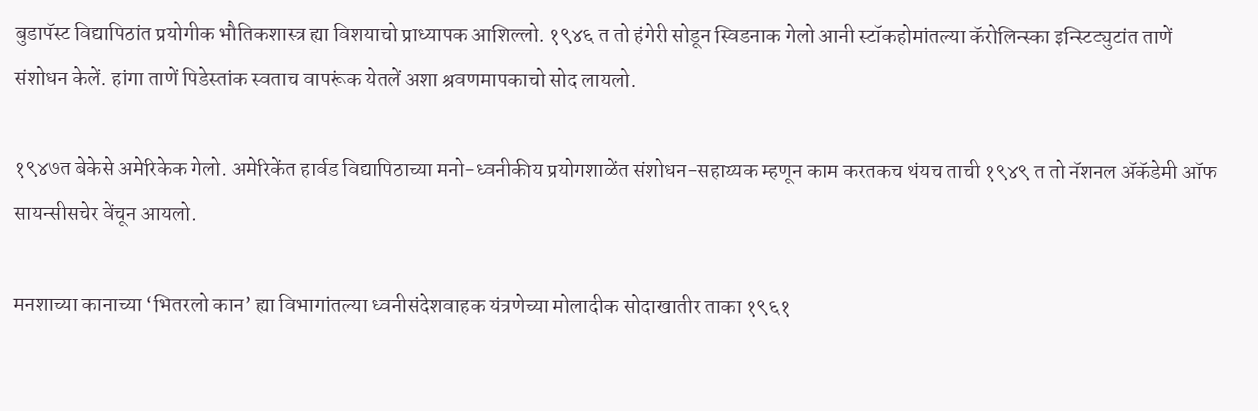बुडापॅस्ट विद्यापिठांत प्रयोगीक भौतिकशास्त्र ह्या विशयाचो प्राध्यापक आशिल्लो. १९४६ त तो हंगेरी सोडून स्विडनाक गेलो आनी स्टॉकहोमांतल्या कॅरोलिन्स्का इन्स्टिट्युटांत ताणें संशोधन केलें. हांगा ताणें पिडेस्तांक स्वताच वापरूंक येतलें अशा श्रवणमापकाचो सोद लायलो.

१९४७त बेकेसे अमेरिकेक गेलो. अमेरिकेंत हार्वड विद्यापिठाच्या मनो-ध्वनीकीय प्रयोगशाळेंत संशोधन-सहाय्यक म्हणून काम करतकच थंयच ताची १९४९ त तो नॅशनल ॲकॅडेमी ऑफ सायन्सीसचेर वेंचून आयलो.

मनशाच्या कानाच्या ‘भितरलो कान’ ह्या विभागांतल्या ध्वनीसंदेशवाहक यंत्रणेच्या मोलादीक सोदाखातीर ताका १९६१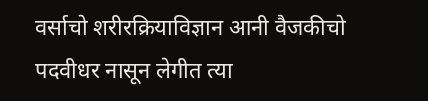वर्साचो शरीरक्रियाविज्ञान आनी वैजकीचो पदवीधर नासून लेगीत त्या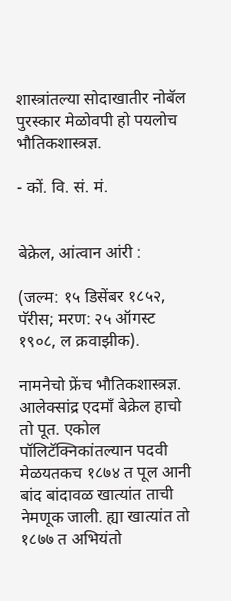शास्त्रांतल्या सोदाखातीर नोबॅल पुरस्कार मेळोवपी हो पयलोच भौतिकशास्त्रज्ञ.

- कों. वि. सं. मं.


बेक्रेल, आंत्वान आंरी :

(जल्म: १५ डिसेंबर १८५२, पॅरीस; मरण: २५ ऑगस्ट १९०८, ल क्रवाझीक).

नामनेचो फ्रेंच भौतिकशास्त्रज्ञ. आलेक्सांद्र एदमाँ बेक्रेल हाचो तो पूत. एकोल पॉलिटॅक्निकांतल्यान पदवी मेळयतकच १८७४ त पूल आनी बांद बांदावळ खात्यांत ताची नेमणूक जाली. ह्या खात्यांत तो १८७७ त अभियंतो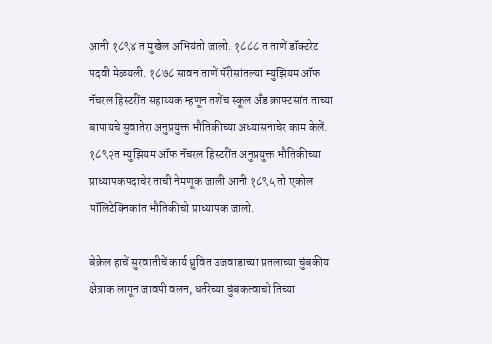आनी १८९४ त मुखेल अभियंतो जालो. १८८८ त ताणें डॉक्टरेट पदवी मेळयली. १८७८ सावन ताणें पॅरीसांतल्या म्युझियम ऑफ नॅचरल हिस्टरींत सहाय्यक म्हणून तशेंच स्कूल अँड क्राफ्टसांत ताच्या बापायचे सुवातेरा अनुप्रयुक्त भौतिकीच्या अध्यासनाचेर काम केलें. १८९२त म्युझियम ऑफ नॅचरल हिस्टरींत अनुप्रयुक्त भौतिकीच्या प्राध्यापकपदाचेर ताची नेमणूक जाली आनी १८९५ तो एकोल पॉलिटेक्निकांत भौतिकीचो प्राध्यापक जालो.

बेक्रेल हाचें सुरवातीचें कार्य ध्रुवित उजवाडाच्या प्रतलाच्या चुंबकीय क्षेत्राक लागून जावपी वलन, धर्तरेच्या चुंबकत्वाचो तिच्या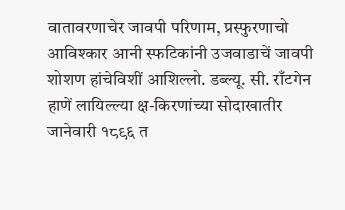वातावरणाचेर जावपी परिणाम, प्रस्फुरणाचो आविश्कार आनी स्फटिकांनी उजवाडाचें जावपी शोशण हांचेविशीं आशिल्लो. डब्ल्यू. सी. राँटगेन हाणें लायिल्ल्या क्ष-किरणांच्या सोदाखातीर जानेवारी १८९६ त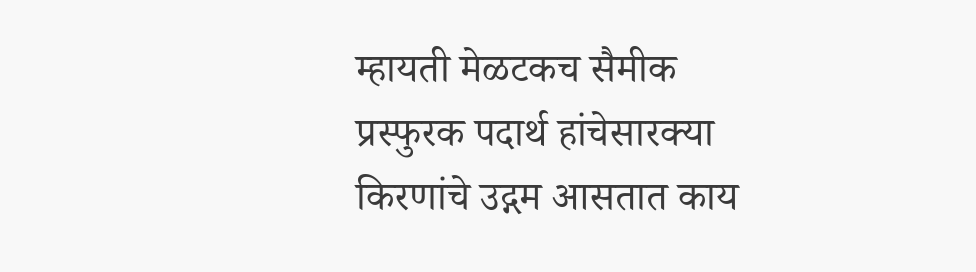म्हायती मेळटकच सैमीक प्रस्फुरक पदार्थ हांचेसारक्या किरणांचे उद्गम आसतात काय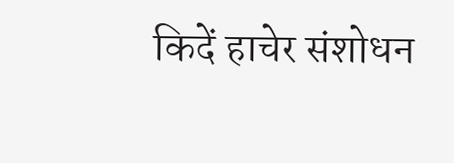किदें हाचेर संशोधन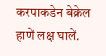करपाकडेन बेक्रेल हाणें लक्ष घालें.